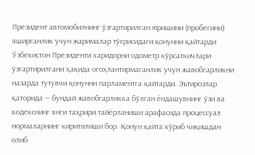Президент автомобилнинг ўзгартирилган юришини (пробегини) яширганлик учун жарималар тўғрисидаги қонунни қайтарди
Ўзбекистон Президенти харидорни одометр кўрсаткичлари ўзгартирилгани ҳақида огоҳлантирмаганлик учун жавобгарликни назарда тутувчи қонунни парламентга қайтарди. Эътирозлар қаторида — бундай жавобгарликка бўлган ёндашувнинг ўзи ва кодекснинг янги таҳрири тайёрланиши арафасида процессуал нормаларнинг киритилиши бор. Қонун қайта кўриб чиқишдан олиб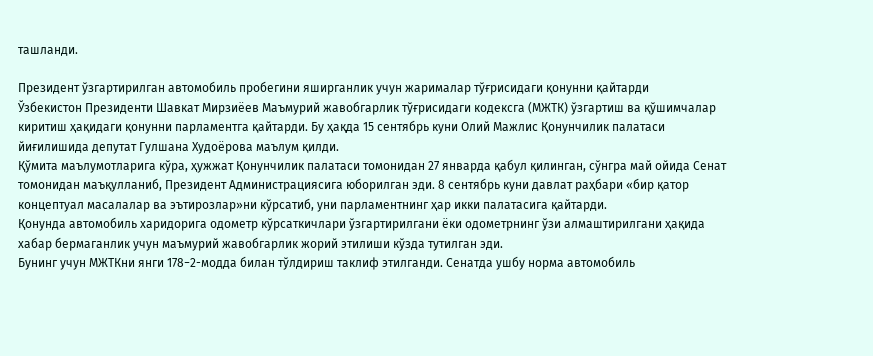ташланди.

Президент ўзгартирилган автомобиль пробегини яширганлик учун жарималар тўғрисидаги қонунни қайтарди
Ўзбекистон Президенти Шавкат Мирзиёев Маъмурий жавобгарлик тўғрисидаги кодексга (МЖТК) ўзгартиш ва қўшимчалар киритиш ҳақидаги қонунни парламентга қайтарди. Бу ҳақда 15 сентябрь куни Олий Мажлис Қонунчилик палатаси йиғилишида депутат Гулшана Худоёрова маълум қилди.
Қўмита маълумотларига кўра, ҳужжат Қонунчилик палатаси томонидан 27 январда қабул қилинган, сўнгра май ойида Сенат томонидан маъқулланиб, Президент Администрациясига юборилган эди. 8 сентябрь куни давлат раҳбари «бир қатор концептуал масалалар ва эътирозлар»ни кўрсатиб, уни парламентнинг ҳар икки палатасига қайтарди.
Қонунда автомобиль харидорига одометр кўрсаткичлари ўзгартирилгани ёки одометрнинг ўзи алмаштирилгани ҳақида хабар бермаганлик учун маъмурий жавобгарлик жорий этилиши кўзда тутилган эди.
Бунинг учун МЖТКни янги 178−2-модда билан тўлдириш таклиф этилганди. Сенатда ушбу норма автомобиль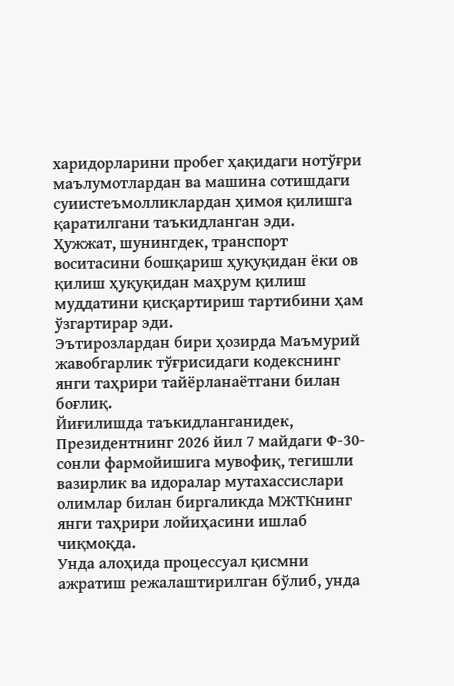харидорларини пробег ҳақидаги нотўғри маълумотлардан ва машина сотишдаги суиистеъмолликлардан ҳимоя қилишга қаратилгани таъкидланган эди.
Ҳужжат, шунингдек, транспорт воситасини бошқариш ҳуқуқидан ёки ов қилиш ҳуқуқидан маҳрум қилиш муддатини қисқартириш тартибини ҳам ўзгартирар эди.
Эътирозлардан бири ҳозирда Маъмурий жавобгарлик тўғрисидаги кодекснинг янги таҳрири тайёрланаётгани билан боғлиқ.
Йиғилишда таъкидланганидек, Президентнинг 2026 йил 7 майдаги Ф-30-сонли фармойишига мувофиқ, тегишли вазирлик ва идоралар мутахассислари олимлар билан биргаликда МЖТКнинг янги таҳрири лойиҳасини ишлаб чиқмоқда.
Унда алоҳида процессуал қисмни ажратиш режалаштирилган бўлиб, унда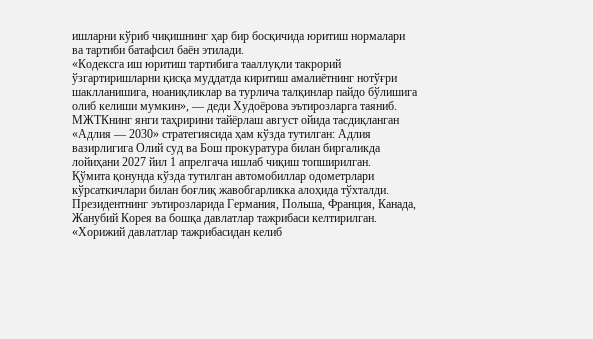ишларни кўриб чиқишнинг ҳар бир босқичида юритиш нормалари ва тартиби батафсил баён этилади.
«Кодексга иш юритиш тартибига тааллуқли такрорий ўзгартиришларни қисқа муддатда киритиш амалиётнинг нотўғри шаклланишига, ноаниқликлар ва турлича талқинлар пайдо бўлишига олиб келиши мумкин», — деди Худоёрова эътирозларга таяниб.
МЖТКнинг янги таҳририни тайёрлаш август ойида тасдиқланган «Адлия — 2030» стратегиясида ҳам кўзда тутилган: Адлия вазирлигига Олий суд ва Бош прокуратура билан биргаликда лойиҳани 2027 йил 1 апрелгача ишлаб чиқиш топширилган.
Қўмита қонунда кўзда тутилган автомобиллар одометрлари кўрсаткичлари билан боғлиқ жавобгарликка алоҳида тўхталди.
Президентнинг эътирозларида Германия, Польша, Франция, Канада, Жанубий Корея ва бошқа давлатлар тажрибаси келтирилган.
«Хорижий давлатлар тажрибасидан келиб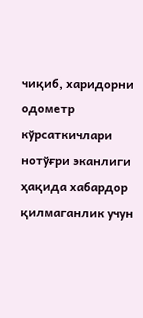чиқиб, харидорни одометр кўрсаткичлари нотўғри эканлиги ҳақида хабардор қилмаганлик учун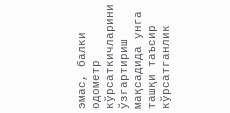эмас, балки одометр кўрсаткичларини ўзгартириш мақсадида унга ташқи таъсир кўрсатганлик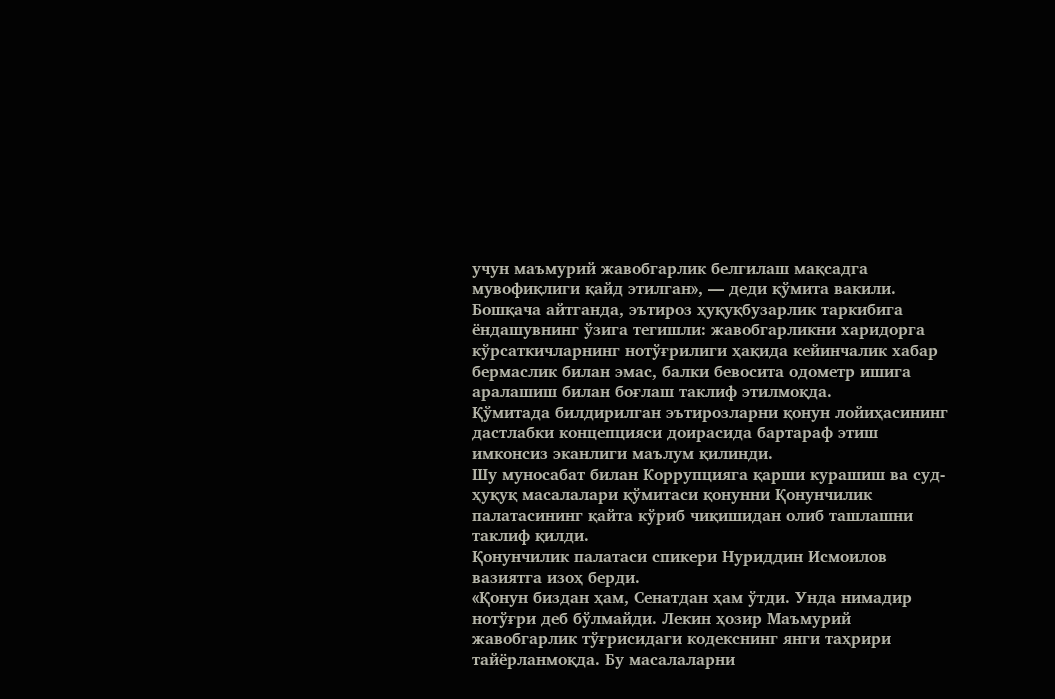учун маъмурий жавобгарлик белгилаш мақсадга мувофиқлиги қайд этилган», — деди қўмита вакили.
Бошқача айтганда, эътироз ҳуқуқбузарлик таркибига ёндашувнинг ўзига тегишли: жавобгарликни харидорга кўрсаткичларнинг нотўғрилиги ҳақида кейинчалик хабар бермаслик билан эмас, балки бевосита одометр ишига аралашиш билан боғлаш таклиф этилмоқда.
Қўмитада билдирилган эътирозларни қонун лойиҳасининг дастлабки концепцияси доирасида бартараф этиш имконсиз эканлиги маълум қилинди.
Шу муносабат билан Коррупцияга қарши курашиш ва суд-ҳуқуқ масалалари қўмитаси қонунни Қонунчилик палатасининг қайта кўриб чиқишидан олиб ташлашни таклиф қилди.
Қонунчилик палатаси спикери Нуриддин Исмоилов вазиятга изоҳ берди.
«Қонун биздан ҳам, Сенатдан ҳам ўтди. Унда нимадир нотўғри деб бўлмайди. Лекин ҳозир Маъмурий жавобгарлик тўғрисидаги кодекснинг янги таҳрири тайёрланмоқда. Бу масалаларни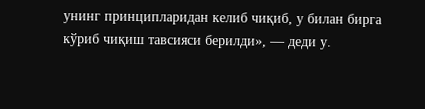унинг принципларидан келиб чиқиб, у билан бирга кўриб чиқиш тавсияси берилди», — деди у.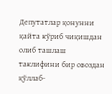Депутатлар қонунни қайта кўриб чиқишдан олиб ташлаш таклифини бир овоздан қўллаб-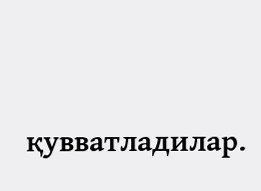қувватладилар.